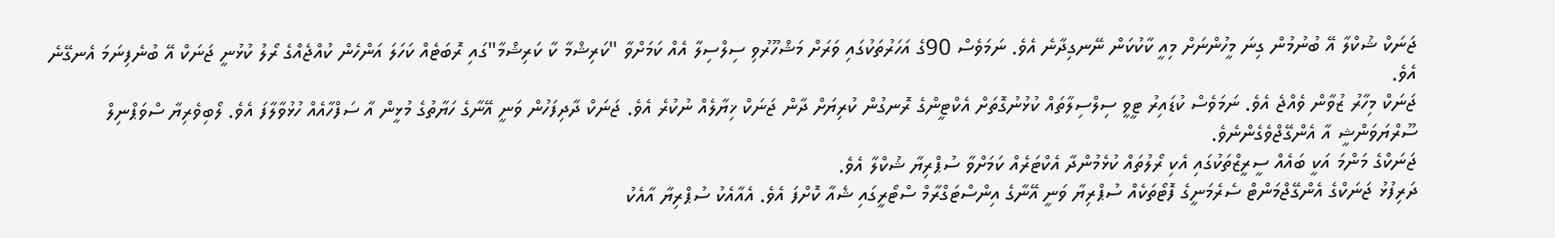ޖަނަކް ޝުކްލާ އޭ ބުނުމުން ގިނަ މީހުންނަށް މިއީ ކާކުކަން ނޭނގިދާނެ އެވެ. ނަމަވެސް 90ގެ އަހަރުތަކުގައި ވަރަށް މަޝްހޫރުވި ސިލްސިލާ އެއް ކަމަށްވާ "ކަރިޝްމާ ކާ ކަރިޝްމާ"ގައި ރޮބަޓެއް ކަހަލަ އަންހެން ކުއްޖެއްގެ ރޯލު ކުޅުނީ ޖަނަކް އޭ ބުނެފިނަމަ އެނގޭނެ އެވެ.
ޖަނަކް މިހާރު ޒުވާން ވެއްޖެ އެވެ. ނަމަވެސް ކުޑައިރު ޓީވީ ސިލްސިލާތައް ކުޅުނުގޮތަށް އެކްޓީންގެ ރޮނގުން ކުރިޔަށް ދާން ޖަނަކް ޚިޔާލެއް ނުކުރެ އެވެ. ޖަނަކް ދާދިފަހުން ވަނީ އޭނާގެ ހަޔާތުގެ މުޅީން އާ ސަފްހާއެއް ހުޅުވާލާފަ އެވެ. ލޯބިވެރިޔާ ސްވަޕްނިލް ސޫރްޔަވަންޝީ އާ އެންގޭޖްވެގެންނެވެ.
ޖަނަކްގެ މަންމަ އަކީ ބައެއް ސީރީޒްތަކުގައި އެކި ރޯލުތައް ކުޅެމުންދާ އެކްޓަރެއް ކަމަށްވާ ސުޕްރިޔާ ޝުކްލާ އެވެ.
ދަރިފުޅު ޖަނަކްގެ އެންގޭޖްމަންޓް ސެރެމަނީގެ ފޮޓޯތަކެއް ސުޕްރިޔާ ވަނީ އޭނާގެ އިންސްޓަގްރާމް ސްޓޯރީގައި ޝެއާ ކޮށްފަ އެވެ. އެއާއެކު ސުޕްރިޔާ އާއެކު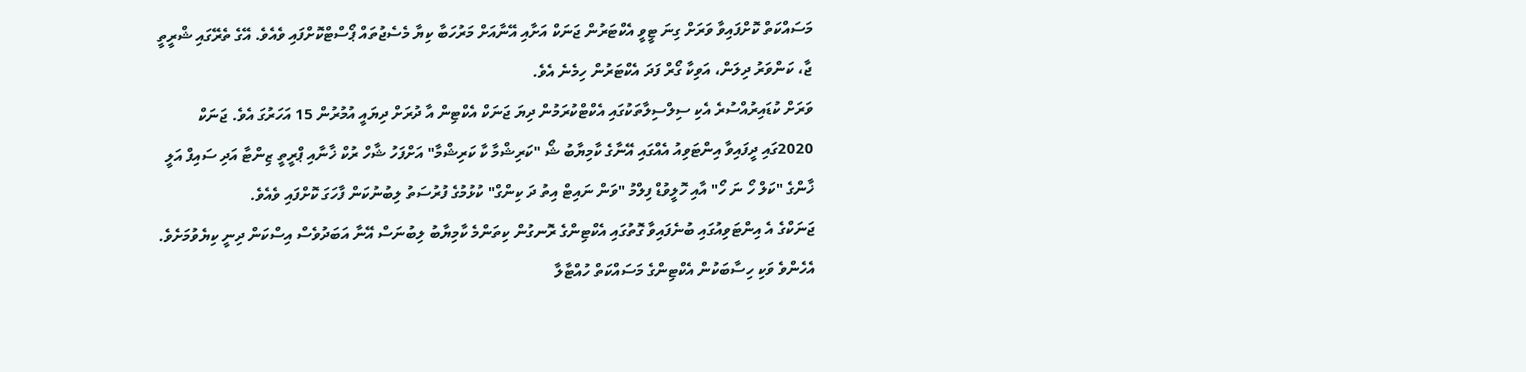މަސައްކަތް ކޮށްފައިވާ ވަރަށް ގިނަ ޓީވީ އެކްޓަރުން ޖަނަކް އަށާއި އޭނާއަށް މަރުހަބާ ކިޔާ މެސެޖުތައް ޕޯސްޓްކޮށްފައި ވެއެވެ. އޭގެ ތެރޭގައި ޝްރީތީ ޖާ، ކަންވަރު ދިލަން، އަވިކާ ގޯރް ފަދަ އެކްޓަރުން ހިމެނެ އެވެ.
ވަރަށް ކުޑައިރުއްސުރެ އެކި ސިލްސިލާތަކުގައި އެކްޓްކުރަމުން ދިޔަ ޖަނަކް އެކްޓިން އާ ދުރަށް ދިޔައީ އުމުރުން 15 އަހަރުގަ އެވެ. ޖަނަކް 2020ގައި ދީފައިވާ އިންޓަވިއު އެއްގައި އޭނާގެ ކާމިޔާބު ޝޯ "ކަރިޝްމާ ކާ ކަރިޝްމާ" އަށްފަހު ޝާހް ރުކް ޚާނާއި ޕްރީތީ ޒިންޓާ އަދި ސައިފް އަލީ ޚާންގެ "ކަލް ހޯ ނަ ހޯ" އާއި ހޮލީވުޑް ފިލްމު "ވަން ނައިޓް އިތު ދަ ކިންގް" ކުޅުމުގެ ފުރުސަތު ލިބުނުކަން ފާހަގަ ކޮށްފައި ވެއެވެ.
ޖަނަކްގެ އެ އިންޓަވިއުގައި ބުނެފައިވާ ގޮތުގައި އެކްޓިންގެ ރޮނގުން ކިތަންމެ ކާމިޔާބު ލިބުނަސް އޭނާ އަބަދުވެސް އިސްކަން ދިނީ ކިޔެވުމަށެވެ. އެހެންވެ ވަކި ހިސާބަކުން އެކްޓިންގެ މަސައްކަތް ހުއްޓާލާ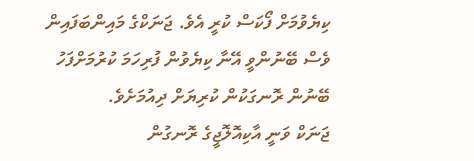ކިޔެވުމަށް ފޯކަސް ކުރީ އެވެ. ޖަނަކްގެ މައިންބަފައިން ވެސް ބޭނުންވީ އޭނާ ކިޔެވުން ފުރިހަމަ ކުރުމަށްފަހު ބޭނުން ރޮނގަކުން ކުރިޔަށް ދިއުމަށެވެ.
ޖަނަކް ވަނީ އާކިއޮލޮޖީގެ ރޮނގުން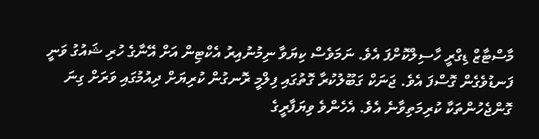މާސްޓާޒް ޑިގްރީ ހާސިލްކޮށްފަ އެވެ. ނަމަވެސް ކިޔަވާ ނިމުނުއިރު އެކްޓިން އަށް އޭނާގެ ހުރި ޝައުގު ވަނީ ފަނޑުވެގެން ގޮސްފަ އެވެ. ޖަނަކް ގަބޫލުކުރާ ގޮތުގައި ފިލްމީ ރޮނގުން ކުރިޔަށް ދިއުމުގައި ވަރަށް ގިނަ ގޮންޖެހުންތަކާ ކުރިމަތިވާނެ އެވެ. އެހެންވެ ވިޔަފާރީގެ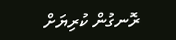ރޮނގުން ކުރިޔަށް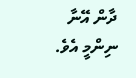ދާން އޭނާ ނިންމީ އެވެ.